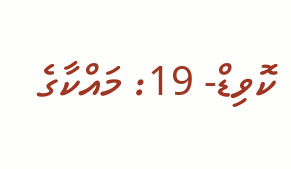ކޮވިޑް- 19: މައްކާގެ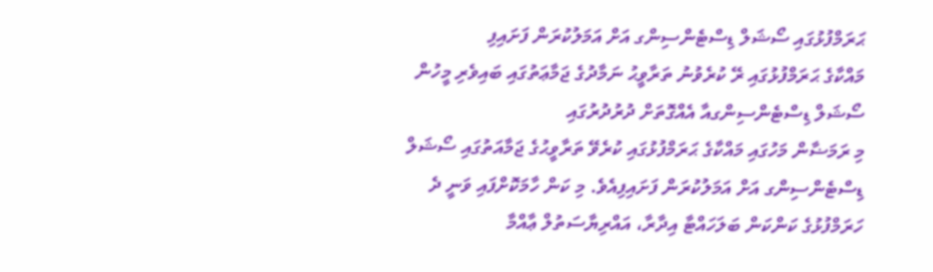ޙަރަމްފުޅުގައި ސޯޝަލް ޑިސްޓެންސިންގ އަށް އަމަލުކުރަން ފަށައިފި
މައްކާގެ ޙަރަމްފުޅުގައި ރޭ ކުރެވުނު ތަރާވީޙު ނަމާދުގެ ޖަމާޢަތުގައި ބައިވެރި މީހުން ސޯޝަލް ޑިސްޓެންސިންގއާ އެއްގޮތަށް ދުރުދުރުގައި
މި ރަމަޟާން މަހުގައި މައްކާގެ ޙަރަމްފުޅުގައި ކުރެވޭ ތަރާވީޙުގެ ޖަމާއަތުގައި ސޯޝަލް ޑިސްޓެންސިންގ އަށް އަމަލުކުރަން ފަށައިފިއެވެ. މި ކަން ހާމަކޮށްފައި ވަނީ ދެ ހަރަމްފުޅުގެ ކަންކަން ބަލަހައްޓާ އިދާރާ، އައްރިޔާސަތުލް ޢާއްމާ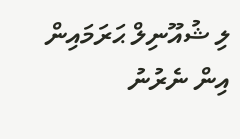ލި ޝުއޫނިލް ޙަރަމައިން އިން ނެރުނު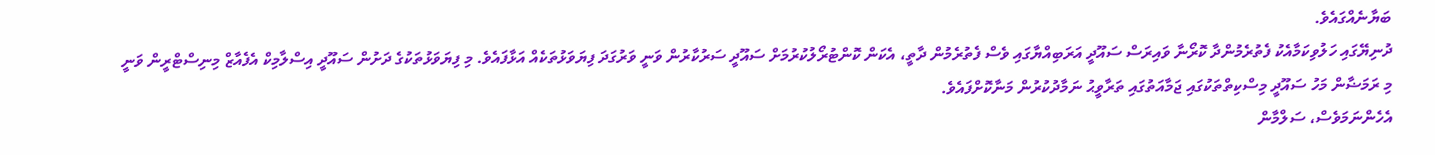ބަޔާނެއްގައެވެ.
ދުނިޔޭގައި ހަލުވިކަމާއެކު ފެތުރެމުންދާ ކޮރޯނާ ވައިރަސް ސައޫދީ އަރަބިއްޔާގައި ވެސް ފެތުރެމުން ދާތީ، އެކަން ކޮންޓުރޯލުކުރުމަށް ސައޫދީ ސަރުކާރުން ވަނީ ވަރުގަދަ ފިޔަވަޅުތަކެއް އަޅާފައެވެ. މި ފިޔަވަޅުތަކުގެ ދަށުން ސައޫދީ އިސްލާމިކް އެފެއާޒް މިނިސްޓްރީން ވަނީ މި ރަމަޟާން މަހު ސައޫދީ މިސްކިތްތަކުގައި ޖަމާއަތުގައި ތަރާވީޙު ނަމާދުކުރުން މަނާކޮށްފައެވެ.
އެހެންނަމަވެސް، ސަލްމާން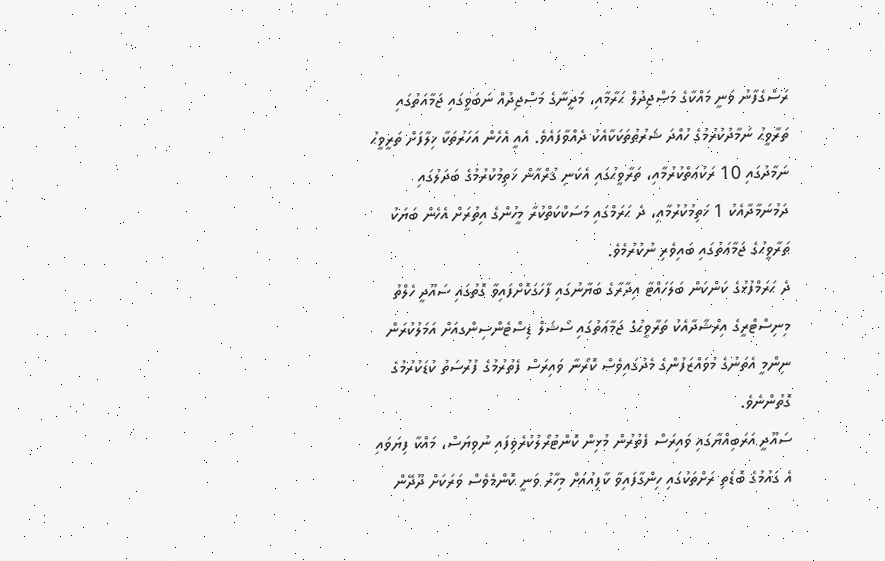ރަސްގެފާނު ވަނީ މައްކާގެ މަސްޖިދުލް ޙަރާމާއި، މަދީނާގެ މަސްޖިދުއް ނަބަވީގައި ޖަމާއަތުގައި ތަރާވީޙު ނަމާދުކުރުމުގެ ހުއްދަ ޝަރުޠުތަކަކާއެކު ދެއްވާފައެވެ. އެއީ އެހެން އަހަރުތަކާ ޚިލާފަށް ތަރީވީޙު ނަމާދުގައި 10 ރަކުޢަތްކުރުމާއި، ތަރާވީޙުގައި އެކަނި ޤުރްއާން ޚަތިމުކުރުމުގެ ބަދަލުގައި ދަމުނަމާދާއެކު 1 ޚަތިމުކުރުމާއި، ދެ ޙަރަމްގައި މަސަކްކަތްކުރާ މީހުންގެ އިތުރަށް އެހެން ބަޔަކު ތަރާވީޙުގެ ޖަމާޢަތުގައި ބައިވެރި ނުކުރުމެވެ.
ދެ ޙަރަމްފުޅުގެ ކަންކަން ބަލަހައްޓާ އިދާރާގެ ބަޔާނުގައި ފާހަގަކޮށްފައިވާ ގޮތުގައި ސައޫދީ ހެލްތު މިނިސްޓްރީގެ އިރްޝާދާއެކު ތަރާވީޙުގެ ޖަމާޢަތުގައި ސޯޝަލް ޑިސްޓެންސިންގއަށް އަމަލުކުރަން ނިންމީ އެތަނުގެ މުވައްޒަފުންގެ މެދުގައިވެސް ކޮރޯނާ ވައިރަސް ފެތުރުމުގެ ފުރުސަތު ކުޑަކުރުމުގެ ގޮތުންނެވެ.
ސައޫދީ އަރަބިއްޔާގައި ވައިރަސް ފެތުރުން މުޅިން ކޮންޓުރޯލުކުރެވިފައި ނުވިޔަސް، މައްކާ ފިޔަވައި އެ ގައުމުގެ ބޮޑެތި ރަށްތަކުގައި ހިންގާފައިވާ ކާފިއުއަށް މިހާރު ވަނީ ކޮންމެވެސް ވަރަކަށް ދޫދޭން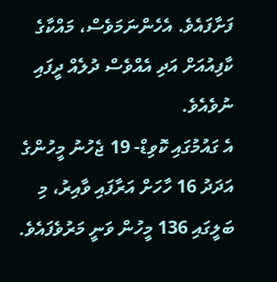ފަށާފައެވެ. އެހެންނަމަވެސް، މައްކާގެ ކާފިއުއަށް އަދި އެއްވެސް ދުލެއް ދީފައި ނުވެއެވެ.
އެ ގައުމުގައި ކޮވިޑް- 19 ޖެހުނު މީހުންގެ އަދަދު 16 ހާހަށް އަރާފައި ވާއިރު، މި ބަލީގައި 136 މީހުން ވަނީ މަރުވެފައެވެ.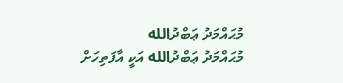މުޙައްމަދު ޢަބްދުالله
މުޙައްމަދު ޢަބްދުالله އަކީ އާފަތިހަށް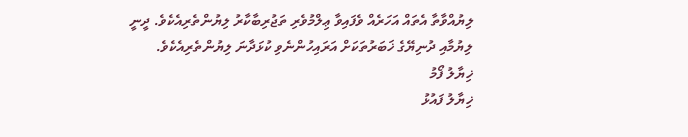ލިޔުއްވާތާ އެތައް އަހަރެއް ވެފައިވާ ޢިލްމުވެރި ތަޖުރިބާކާރު ލިޔުންތެރިއެކެވެ. ދީނީ ލިޔުމާއި ދުނިޔޭގެ ޚަބަރުތަކަށް އަރައިހުންނެވި ކުޅަދާނަ ލިޔުންތެރިއެކެވެ.
ޚިޔާލު ފޯމު
ޚިޔާލު ފައުޅު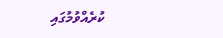ކުރެއްވުމުގައި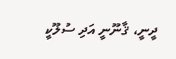ދީނީ، ޤާނޫނީ އަދި ސުލޫކީ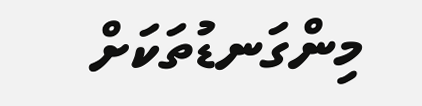މިންގަނޑުތަކަށް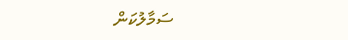ސަމާލުކަން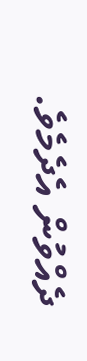ދެއްވުން އެދެމެވެ.